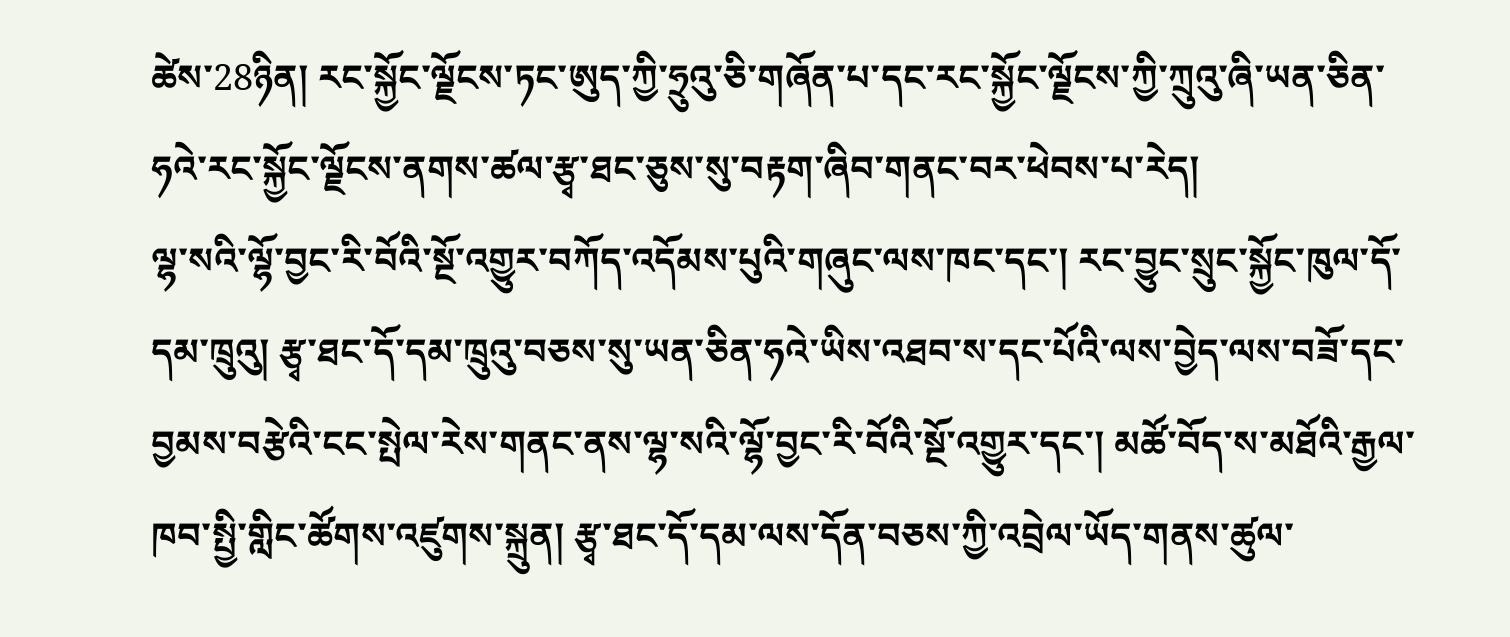ཚེས་28ཉིན། རང་སྐྱོང་ལྗོངས་ཏང་ཨུད་ཀྱི་ཧྲུའུ་ཅི་གཞོན་པ་དང་རང་སྐྱོང་ལྗོངས་ཀྱི་ཀྲུའུ་ཞི་ཡན་ཅིན་ཧའེ་རང་སྐྱོང་ལྗོངས་ནགས་ཚལ་རྩྭ་ཐང་ཅུས་སུ་བརྟག་ཞིབ་གནང་བར་ཕེབས་པ་རེད།
ལྷ་སའི་ལྷོ་བྱང་རི་བོའི་སྔོ་འགྱུར་བཀོད་འདོམས་པུའི་གཞུང་ལས་ཁང་དང་། རང་བྱུང་སྲུང་སྐྱོང་ཁུལ་དོ་དམ་ཁྲུའུ། རྩྭ་ཐང་དོ་དམ་ཁྲུའུ་བཅས་སུ་ཡན་ཅིན་ཧའེ་ཡིས་འཐབ་ས་དང་པོའི་ལས་བྱེད་ལས་བཟོ་དང་བྱམས་བརྩེའི་ངང་སྤེལ་རེས་གནང་ནས་ལྷ་སའི་ལྷོ་བྱང་རི་བོའི་སྔོ་འགྱུར་དང་། མཚོ་བོད་ས་མཐོའི་རྒྱལ་ཁབ་སྤྱི་གླིང་ཚོགས་འཛུགས་སྐྲུན། རྩྭ་ཐང་དོ་དམ་ལས་དོན་བཅས་ཀྱི་འབྲེལ་ཡོད་གནས་ཚུལ་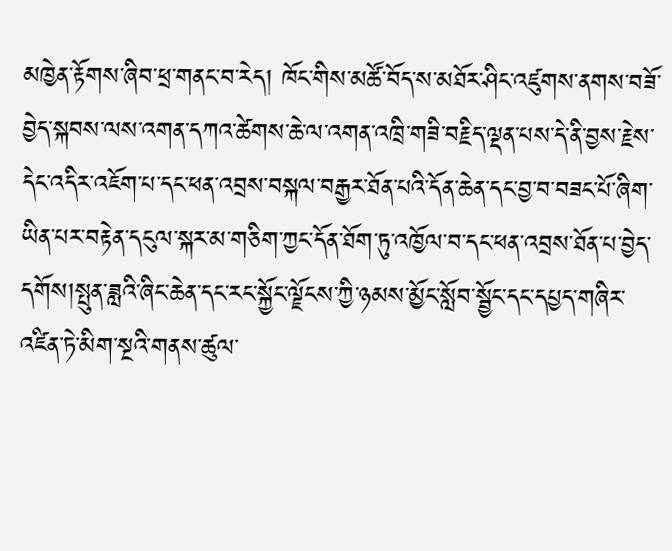མཁྱེན་རྟོགས་ཞིབ་ཕྲ་གནང་བ་རེད། ཁོང་གིས་མཚོ་བོད་ས་མཐོར་ཤིང་འཛུགས་ནགས་བཟོ་བྱེད་སྐབས་ལས་འགན་དཀའ་ཚེགས་ཆེ་ལ་འགན་འཁྲི་གཟི་བརྗིད་ལྡན་པས་དེ་ནི་བྱས་རྗེས་དེང་འདིར་འཇོག་པ་དང་ཕན་འབྲས་བསྐལ་བརྒྱར་ཐོན་པའི་དོན་ཆེན་དང་བྱ་བ་བཟང་པོ་ཞིག་ཡིན་པར་བརྟེན་དངུལ་སྐར་མ་གཅིག་ཀྱང་དོན་ཐོག་ཏུ་འཁྱོལ་བ་དང་ཕན་འབྲས་ཐོན་པ་བྱེད་དགོས།སྤུན་ཟླའི་ཞིང་ཆེན་དང་རང་སྐྱོང་ལྗོངས་ཀྱི་ཉམས་མྱོང་སློབ་སྦྱོང་དང་དཔྱད་གཞིར་འཛིན་ཏེ་མིག་སྔའི་གནས་ཚུལ་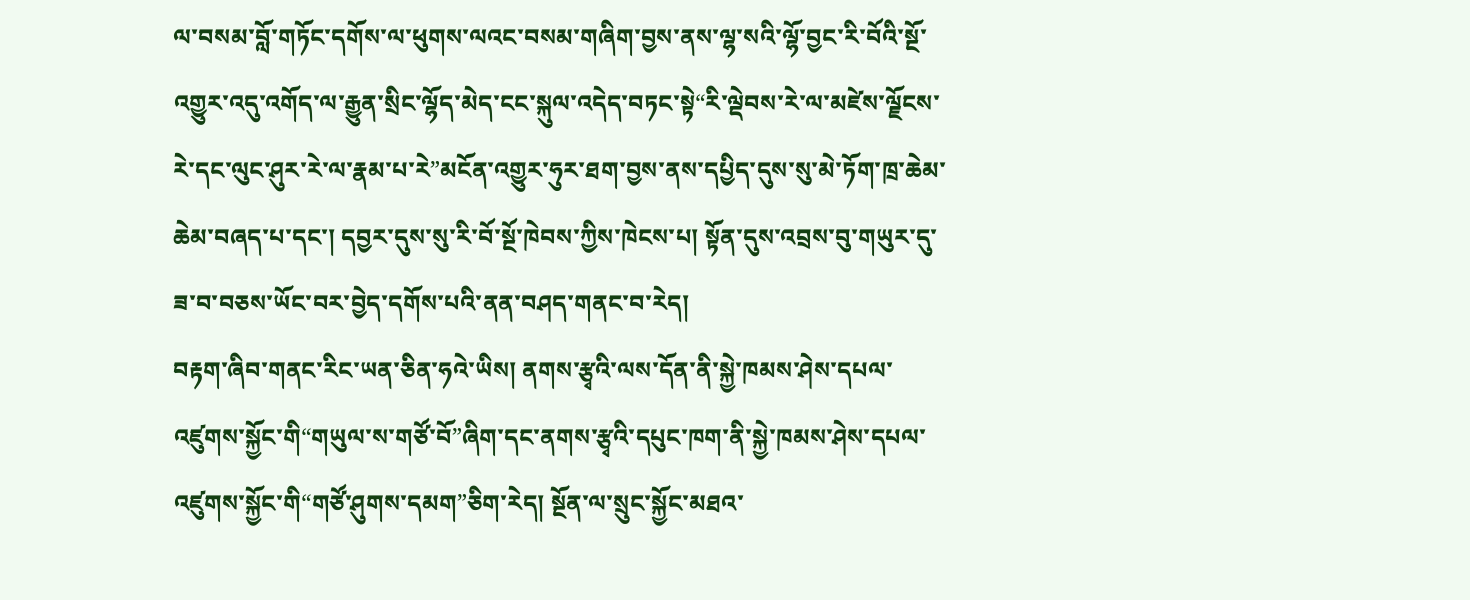ལ་བསམ་བློ་གཏོང་དགོས་ལ་ཕུགས་ལའང་བསམ་གཞིག་བྱས་ནས་ལྷ་སའི་ལྷོ་བྱང་རི་བོའི་སྔོ་འགྱུར་འདུ་འགོད་ལ་རྒྱུན་སྲིང་ལྷོད་མེད་ངང་སྐུལ་འདེད་བཏང་སྟེ“རི་ལྡེབས་རེ་ལ་མཛེས་ལྗོངས་རེ་དང་ལུང་ཤུར་རེ་ལ་རྣམ་པ་རེ”མངོན་འགྱུར་ཧུར་ཐག་བྱས་ནས་དཔྱིད་དུས་སུ་མེ་ཏོག་ཁྲ་ཆེམ་ཆེམ་བཞད་པ་དང་། དབྱར་དུས་སུ་རི་བོ་སྔོ་ཁེབས་ཀྱིས་ཁེངས་པ། སྟོན་དུས་འབྲས་བུ་གཡུར་དུ་ཟ་བ་བཅས་ཡོང་བར་བྱེད་དགོས་པའི་ནན་བཤད་གནང་བ་རེད།
བརྟག་ཞིབ་གནང་རིང་ཡན་ཅིན་ཧའེ་ཡིས། ནགས་རྩྭའི་ལས་དོན་ནི་སྐྱེ་ཁམས་ཤེས་དཔལ་འཛུགས་སྐྱོང་གི“གཡུལ་ས་གཙོ་བོ”ཞིག་དང་ནགས་རྩྭའི་དཔུང་ཁག་ནི་སྐྱེ་ཁམས་ཤེས་དཔལ་འཛུགས་སྐྱོང་གི“གཙོ་ཤུགས་དམག”ཅིག་རེད། སྔོན་ལ་སྲུང་སྐྱོང་མཐའ་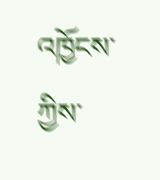འཁྱོངས་ཀྱིས་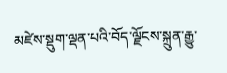མཛེས་སྡུག་ལྡན་པའི་བོད་ལྗོངས་སྐྲུན་རྒྱུ་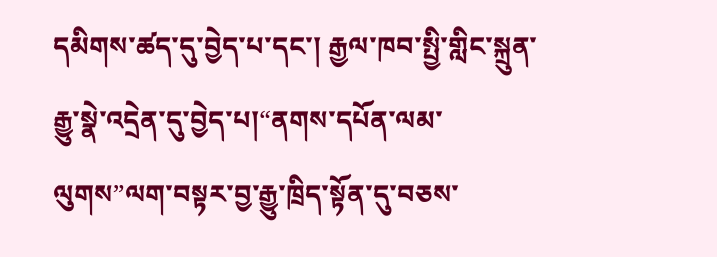དམིགས་ཚད་དུ་བྱེད་པ་དང་། རྒྱལ་ཁབ་སྤྱི་གླིང་སྐྲུན་རྒྱུ་སྣེ་འདྲེན་དུ་བྱེད་པ།“ནགས་དཔོན་ལམ་ལུགས”ལག་བསྟར་བྱ་རྒྱུ་ཁྲིད་སྟོན་དུ་བཅས་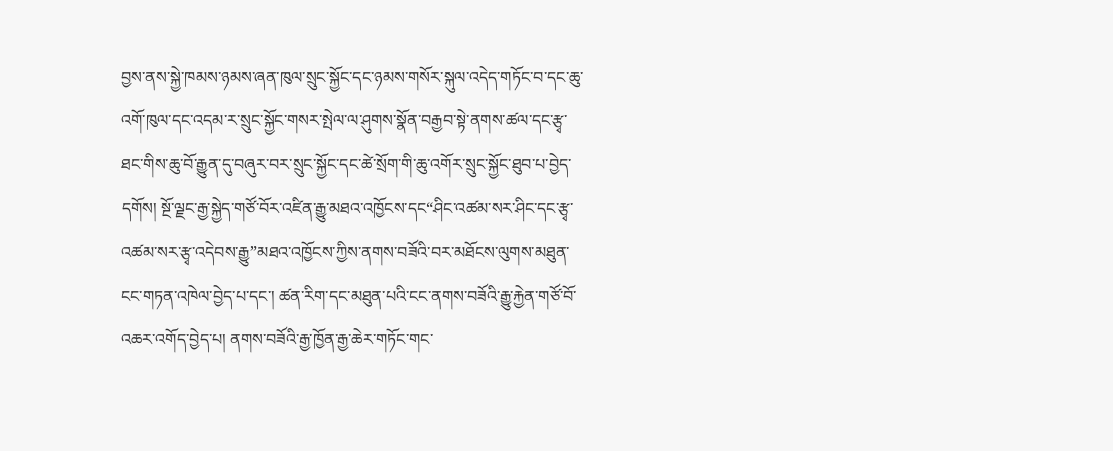བྱས་ནས་སྐྱེ་ཁམས་ཉམས་ཞན་ཁུལ་སྲུང་སྐྱོང་དང་ཉམས་གསོར་སྐུལ་འདེད་གཏོང་བ་དང་ཆུ་འགོ་ཁུལ་དང་འདམ་ར་སྲུང་སྐྱོང་གསར་སྤེལ་ལ་ཤུགས་སྣོན་བརྒྱབ་སྟེ་ནགས་ཚལ་དང་རྩྭ་ཐང་གིས་ཆུ་བོ་རྒྱུན་དུ་བཞུར་བར་སྲུང་སྐྱོང་དང་ཚེ་སྲོག་གི་ཆུ་འགོར་སྲུང་སྐྱོང་ཐུབ་པ་བྱེད་དགོས། སྔོ་ལྗང་རྒྱ་སྐྱེད་གཙོ་བོར་འཛིན་རྒྱུ་མཐའ་འཁྱོངས་དང“ཤིང་འཚམ་སར་ཤིང་དང་རྩྭ་འཚམ་སར་རྩྭ་འདེབས་རྒྱུ”མཐའ་འཁྱོངས་ཀྱིས་ནགས་བཟོའི་བར་མཐོངས་ལུགས་མཐུན་ངང་གཏན་འཁེལ་བྱེད་པ་དང་། ཚན་རིག་དང་མཐུན་པའི་ངང་ནགས་བཟོའི་རྒྱུ་རྐྱེན་གཙོ་བོ་འཆར་འགོད་བྱེད་པ། ནགས་བཟོའི་རྒྱ་ཁྱོན་རྒྱ་ཆེར་གཏོང་གང་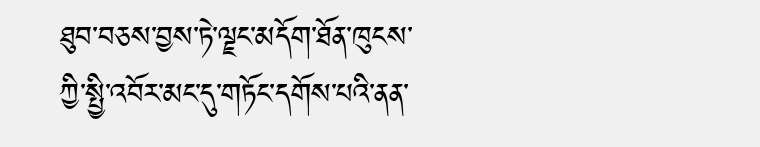ཐུབ་བཅས་བྱས་ཏེ་ལྗང་མདོག་ཐོན་ཁུངས་ཀྱི་སྤྱི་འབོར་མང་དུ་གཏོང་དགོས་པའི་ནན་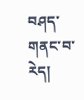བཤད་གནང་བ་རེད།